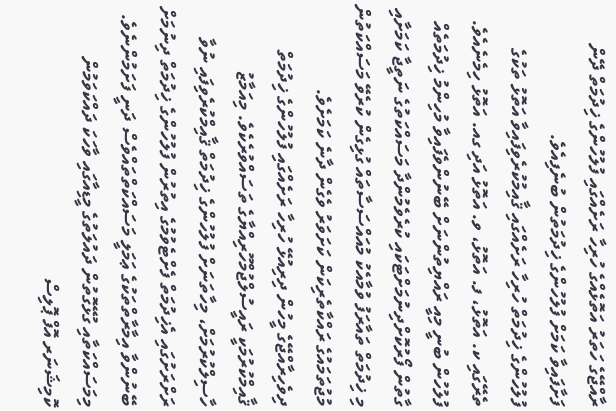ރާއްޖޭގެ ހަތަރު އަތޮޅެއްގެ ހުރިހާ ރަށެއްގައި ފުލުހުންގެ ޚިދުމަތް ދޭން ފަށާފައިވާ ކަމަށް ފުލުހުންގެ ޚިދުމަތުން ބުނެފިއެވެ.
ފުލުހުންގެ ޚިދުމަތް ހުރިހާ ރަށެއްގައި ޤާއިމުކުރެވިފައިވާ އަތޮޅު ތަކުގެ ތެރޭގައި ކ. އަތޮޅު، ފ. އަތޮޅު، ވ. އަތޮޅު އަދި ގއ. އަތޮޅު ހިމެނެއެވެ.
ފުލުހުން ބުނީ މިއީ ރައްޔިތުންނަށް ބޭނުންވެފައިވާ މުހިންމު ޚިދުމަތެއް ގާތުން ފޯރުކޮށްދިނުމަށްޓަކައި ކުރެވެމުންދާ މަސައްކަތުގެ ނަތީޖާ ކަމަށާއި މި ޚިދުމަތް ތައާރަފު ވުމާއެކު މުއައްސަސާތައް ގުޅިގެން ކުރެވޭ މަސައްކަތުން މުޖުތަމައުގެ ރައްކާތެރިކަން ކަށަވަރު ވެގެން ދާނެ ކަމަށެވެ.
ދިވެހިރާއްޖޭގެ މީހުން ދިރިއުޅޭ ހުރިހާ ރަށެއްގައި ފުލުހުންގެ ޚިދުމަތް ޤާއިމްކުރުމަކީ ރައީސުލްޖުމްހޫރިއްޔާގެ ތަސައްވުރެކެވެ. މިއަމާޒު ހާސިލްކުރުމަށް، މިހާތަނަށް ފުލުހުންގެ ޚިދުމަތް ޤާއިމްކުރެވިފައި ނުވާ ރަށްރަށުގައި އެޚިދުމަތް ފެށްޓެވުމުގެ އިތުރުން ފުލުހުންގެ ޚިދުމަތް ދިނުމަށް ބޭނުންވާ އިމާރާތްތަކުގެ ޢަމަލީ މަސައްކަތްތައްވެސް ދަނީ ފަށަމުންނެވެ.
މިމަސައްކަތާއި ގުޅޭގޮތުން ދައުލަތުގެ މީޑިއާގައި ވާހަކަ ދައްކަވަމުން ކޮމިޝަނަރ އޮފް ޕޮލިސް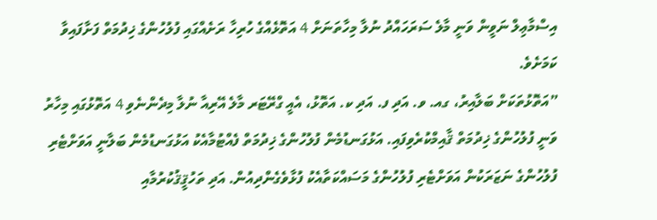އިސްމާޢިލް ނަވީން ވަނީ މާލެ ސަރަހައްދު ނުލާ މިހާތަނަށް 4 އަތޮޅެއްގެ ހުރިހާ ރަށެއްގައި ފުލުހުންގެ ޚިދުމަތް ފަށާފައިވާ ކަމަށެވެ.
”އަތޮޅުތަކަށް ބަލާއިރު، ގއ. ވ. އަދި ފ. އަދި ކ. އަތޮޅު، އެއީ ގްރޭޓަރ މާލެ އޭރިއާ ނުލާ މިދެންނެވި 4 އަތޮޅުގައި މިހާރު ވަނީ ފުލުހުންގެ ޚިދުމަތް ޤާއިމްކުރެވިފައި. އަޅުގަނޑުމެން ފުލުހުންގެ ޚިދުމަތް ފެއްޓުމާއެކު އަޅުގަނޑުމެން ބަލާނީ އަވަށްޓެރި ފުލުހުންގެ ނަޒަރަކުން އަވަށްޓެރި ފުލުހުންގެ މަސައްކަތާއެކު ފުޅާވެގެންދިއުން. އަދި ތަހުޤީޤުކުރުމާއި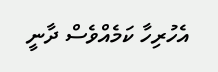އެހުރިހާ ކަމެއްވެސް ދާނީ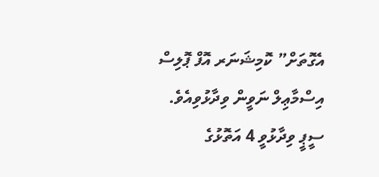އެގޮތަށް” ކޮމިޝަނަރ އޮފް ޕޮލިސް އިސްމާޢިލް ނަވީން ވިދާޅުވިއެވެ.
ސީޕީ ވިދާޅުވީ 4 އަތޮޅުގެ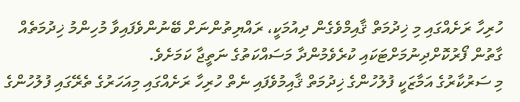ހުރިހާ ރަށެއްގައި މި ޚިދުމަތް ޤާއިމްވެގެން ދިއުމަކީ، ރައްޔިތުންނަށް ބޭނުންވެފައިވާ މުހިންމު ޚިދުމަތެއް ގާތުން ފޯރުކޮށްދިނުމަށްޓަކައި ކުރެވެމުންދާ މަސައްކަތުގެ ނަތީޖާ ކަމަށެވެ.
މި ސަރުކާރުގެ އަމާޒަކީ ފުލުހުންގެ ޚިދުމަތް ޤާއިމުވެފައި ނެތް ހުރިހާ ރަށެއްގައި މިއަހަރުގެ ތެރޭގައި ފުލުހުންގެ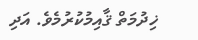ޚިދުމަތް ޤާއިމުކުރުމެވެ. އަދި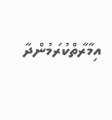އިމާރާތްކުރަމުންދާ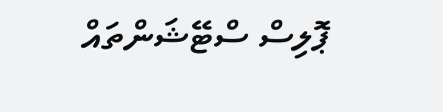ޕޮލިސް ސްޓޭޝަންތައް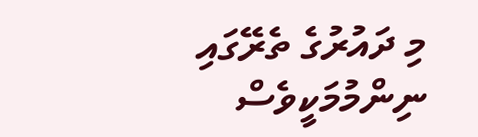މި ދައުރުގެ ތެރޭގައި ނިންމުމަކީވެސް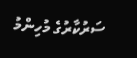ސަރުކާރުގެ މުހިންމު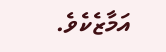އަމާޒެކެވެ.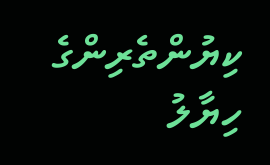ކިޔުންތެރިންގެ ހިޔާލު